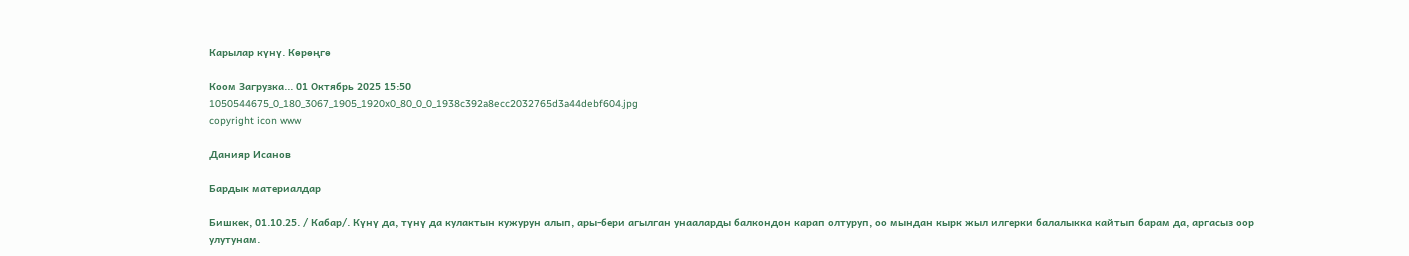Карылар күнү. Көрөңгө

Коом Загрузка... 01 Октябрь 2025 15:50
1050544675_0_180_3067_1905_1920x0_80_0_0_1938c392a8ecc2032765d3a44debf604.jpg
copyright icon www

Данияр Исанов

Бардык материалдар

Бишкек, 01.10.25. / Кабар/. Күнү да, түнү да кулактын кужурун алып, ары-бери агылган унааларды балкондон карап олтуруп, оо мындан кырк жыл илгерки балалыкка кайтып барам да, аргасыз оор улутунам.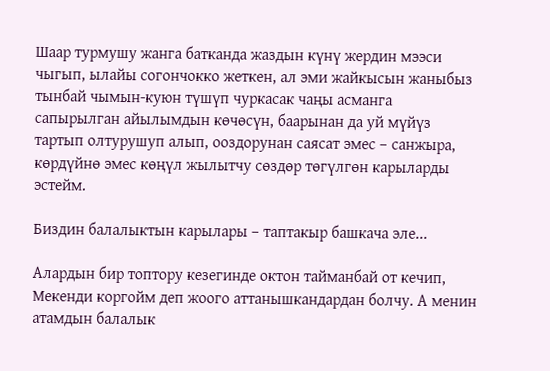Шаар турмушу жанга батканда жаздын күнү жердин мээси чыгып, ылайы согончокко жеткен, ал эми жайкысын жаныбыз тынбай чымын-куюн түшүп чуркасак чаңы асманга сапырылган айылымдын көчөсүн, баарынан да уй мүйүз тартып олтурушуп алып, ооздорунан саясат эмес – санжыра, көрдүйнө эмес көңүл жылытчу сөздөр төгүлгөн карыларды эстейм.

Биздин балалыктын карылары – таптакыр башкача эле...

Алардын бир топтору кезегинде октон тайманбай от кечип, Мекенди коргойм деп жоого аттанышкандардан болчу. А менин атамдын балалык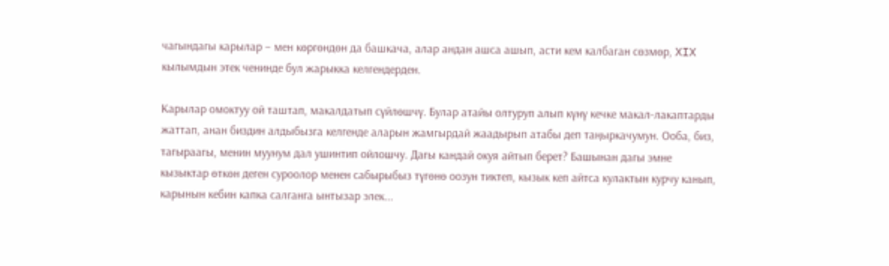чагындагы карылар – мен көргөндөн да башкача, алар андан ашса ашып, асти кем калбаган сөзмөр, XIX кылымдын этек ченинде бул жарыкка келгендерден.

Карылар омоктуу ой таштап, макалдатып сүйлөшчү. Булар атайы олтуруп алып күнү кечке макал-лакаптарды жаттап, анан биздин алдыбызга келгенде аларын жамгырдай жаадырып атабы деп таңыркачумун. Ооба, биз, тагыраагы, менин муунум дал ушинтип ойлошчу. Дагы кандай окуя айтып берет? Башынан дагы эмне кызыктар өткөн деген суроолор менен сабырыбыз түгөнө оозун тиктеп, кызык кеп айтса кулактын курчу канып, карынын кебин капка салганга ынтызар элек...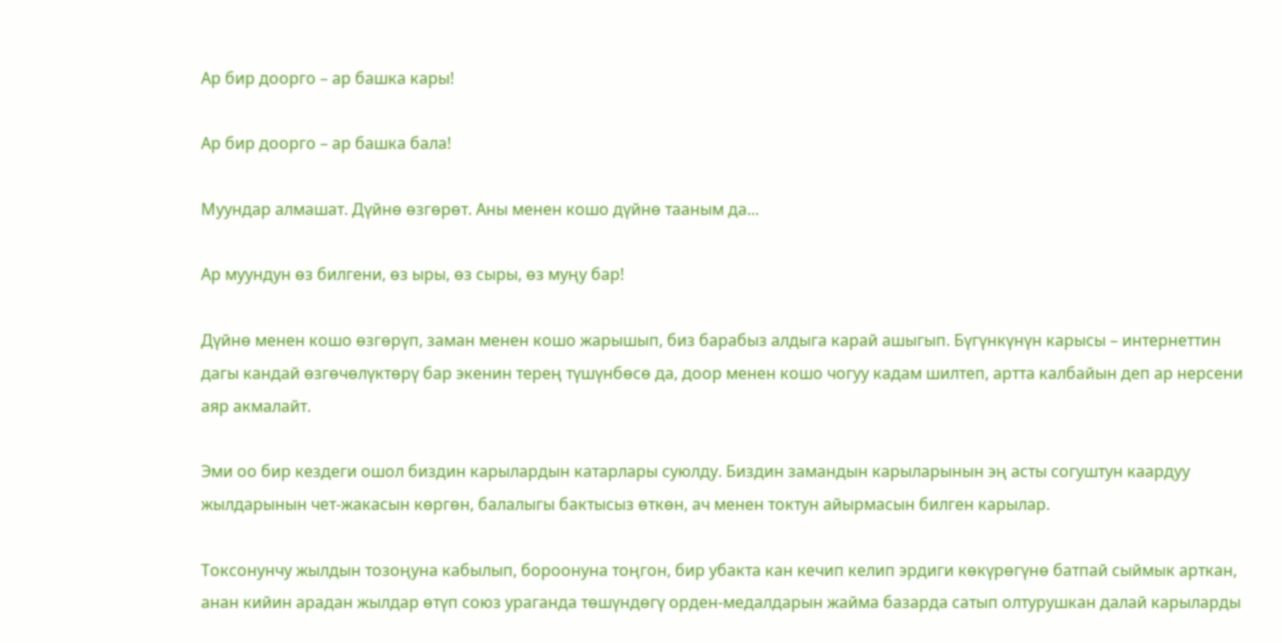Ар бир доорго – ар башка кары!

Ар бир доорго – ар башка бала!

Муундар алмашат. Дүйнө өзгөрөт. Аны менен кошо дүйнө тааным да...

Ар муундун өз билгени, өз ыры, өз сыры, өз муңу бар!

Дүйнө менен кошо өзгөрүп, заман менен кошо жарышып, биз барабыз алдыга карай ашыгып. Бүгүнкүнүн карысы – интернеттин дагы кандай өзгөчөлүктөрү бар экенин терең түшүнбөсө да, доор менен кошо чогуу кадам шилтеп, артта калбайын деп ар нерсени аяр акмалайт.

Эми оо бир кездеги ошол биздин карылардын катарлары суюлду. Биздин замандын карыларынын эң асты согуштун каардуу жылдарынын чет-жакасын көргөн, балалыгы бактысыз өткөн, ач менен токтун айырмасын билген карылар.

Токсонунчу жылдын тозоңуна кабылып, бороонуна тоңгон, бир убакта кан кечип келип эрдиги көкүрөгүнө батпай сыймык арткан, анан кийин арадан жылдар өтүп союз ураганда төшүндөгү орден-медалдарын жайма базарда сатып олтурушкан далай карыларды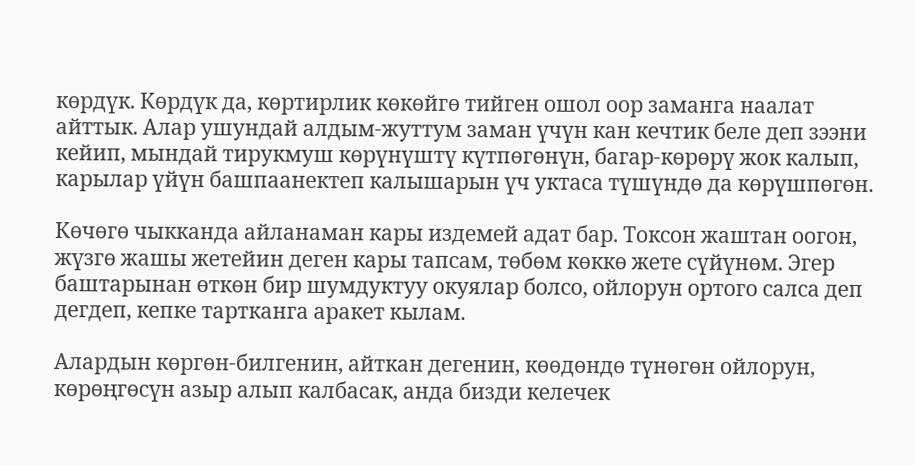көрдүк. Көрдүк да, көртирлик көкөйгө тийген ошол оор заманга наалат айттык. Алар ушундай алдым-жуттум заман үчүн кан кечтик беле деп зээни кейип, мындай тирукмуш көрүнүштү күтпөгөнүн, багар-көрөрү жок калып, карылар үйүн башпаанектеп калышарын үч уктаса түшүндө да көрүшпөгөн.

Көчөгө чыкканда айланаман кары издемей адат бар. Токсон жаштан оогон, жүзгө жашы жетейин деген кары тапсам, төбөм көккө жете сүйүнөм. Эгер баштарынан өткөн бир шумдуктуу окуялар болсо, ойлорун ортого салса деп дегдеп, кепке тартканга аракет кылам.

Алардын көргөн-билгенин, айткан дегенин, көөдөндө түнөгөн ойлорун, көрөңгөсүн азыр алып калбасак, анда бизди келечек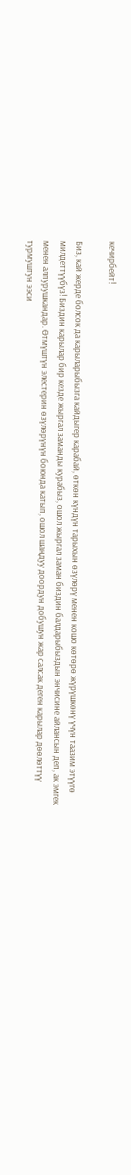кечирбейт!

Биз, кай жерде болсок да карыларыбызга кайдыгер карабай, өткөн күндүн тарыхын өзүлөрү менен кошо көтөрө жүрүшкөнү үчүн таазим этүүгө милдеттүүбүз! Биздин карылар бир кезде жыргал заманды курабыз, ошол жыргал заман биздин балдарыбыздын энчисине айлансын деп, ак эмгек менен алпурушкандар. Өтмүштүн элестерин өзүлөрүнүн боюнда катып, ошол шаңдуу доордун добушун жар салсак деген карылар дөөлөттүү турмуштун ээси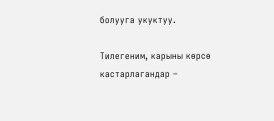болууга укуктуу.

Тилегеним, карыны көрсө кастарлагандар –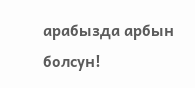арабызда арбын болсун!